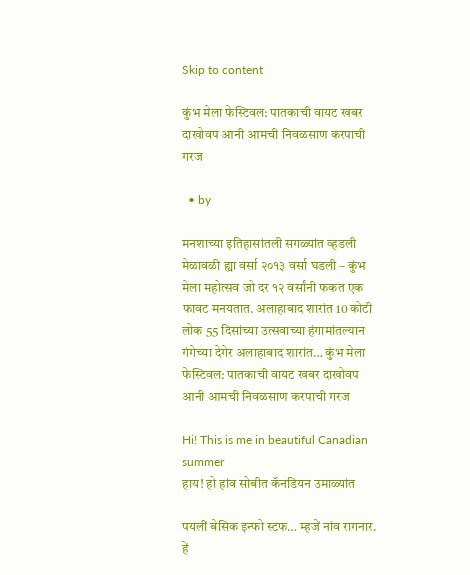Skip to content

कुंभ मेला फेस्टिवल: पातकाची वायट खबर दाखोवप आनी आमची निवळसाण करपाची गरज

  • by

मनशाच्या इतिहासांतली सगळ्यांत व्हडली मेळावळी ह्या वर्सा २०१३ वर्सा घडली – कुंभ मेला महोत्सव जो दर १२ वर्सांनी फकत एक फावट मनयतात. अलाहाबाद शारांत 10 कोटी लोक 55 दिसांच्या उत्सवाच्या हंगामांतल्यान गंगेच्या देगेर अलाहाबाद शारांत… कुंभ मेला फेस्टिवल: पातकाची वायट खबर दाखोवप आनी आमची निवळसाण करपाची गरज

Hi! This is me in beautiful Canadian summer
हाय! हो हांव सोबीत कॅनडियन उमाळ्यांत

पयलीं बेसिक इन्फो स्टफ… म्हजें नांव रागनार. हें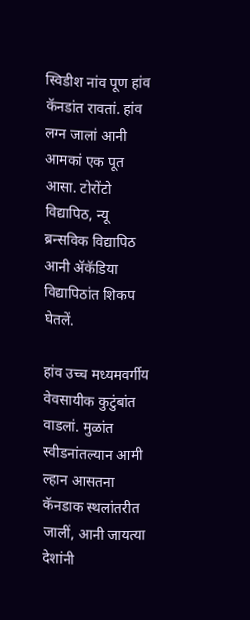स्विडीश नांव पूण हांव कॅनडांत रावतां. हांव लग्न जालां आनी आमकां एक पूत आसा. टोरोंटो विद्यापिठ, न्यू ब्रन्सविक विद्यापिठ आनी ॲकॅडिया विद्यापिठांत शिकप घेतलें.

हांव उच्च मध्यमवर्गीय वेवसायीक कुटुंबांत वाडलां. मुळांत स्वीडनांतल्यान आमी ल्हान आसतना कॅनडाक स्थलांतरीत जालीं, आनी जायत्या देशांनी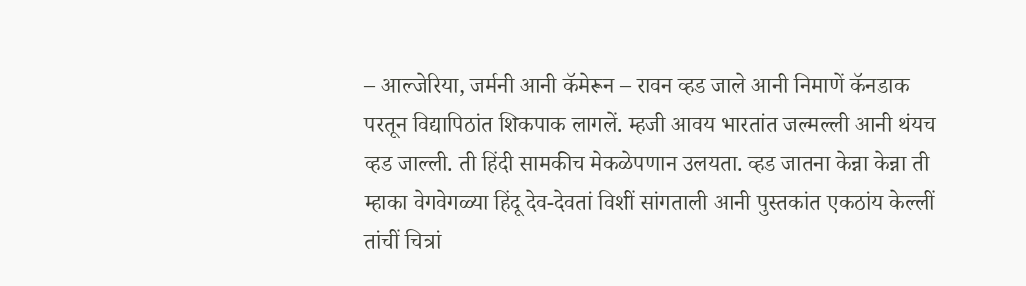– आल्जेरिया, जर्मनी आनी कॅमेरून – रावन व्हड जाले आनी निमाणें कॅनडाक परतून विद्यापिठांत शिकपाक लागलें. म्हजी आवय भारतांत जल्मल्ली आनी थंयच व्हड जाल्ली. ती हिंदी सामकीच मेकळेपणान उलयता. व्हड जातना केन्ना केन्ना ती म्हाका वेगवेगळ्या हिंदू देव-देवतां विशीं सांगताली आनी पुस्तकांत एकठांय केल्लीं तांचीं चित्रां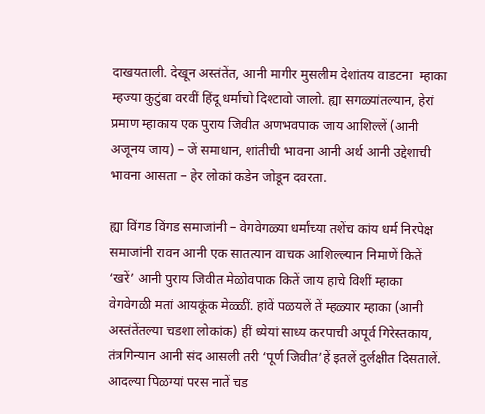दाखयताली. देखून अस्तंतेंत, आनी मागीर मुसलीम देशांतय वाडटना  म्हाका म्हज्या कुटुंबा वरवीं हिंदू धर्माचो दिश्टावो जालो. ह्या सगळ्यांतल्यान, हेरां प्रमाण म्हाकाय एक पुराय जिवीत अणभवपाक जाय आशिल्लें (आनी अजूनय जाय) – जें समाधान, शांतीची भावना आनी अर्थ आनी उद्देशाची भावना आसता – हेर लोकां कडेन जोडून दवरता.

ह्या विंगड विंगड समाजांनी – वेगवेगळ्या धर्मांच्या तशेंच कांय धर्म निरपेक्ष समाजांनी रावन आनी एक सातत्यान वाचक आशिल्ल्यान निमाणें कितें ‘खरें’ आनी पुराय जिवीत मेळोवपाक कितें जाय हाचे विशीं म्हाका वेगवेगळी मतां आयकूंक मेळ्ळीं. हांवें पळयलें तें म्हळ्यार म्हाका (आनी अस्तंतेंतल्या चडशा लोकांक) हीं ध्येयां साध्य करपाची अपूर्व गिरेस्तकाय, तंत्रगिन्यान आनी संद आसली तरी ‘पूर्ण जिवीत’हें इतलें दुर्लक्षीत दिसतालें. आदल्या पिळग्यां परस नातें चड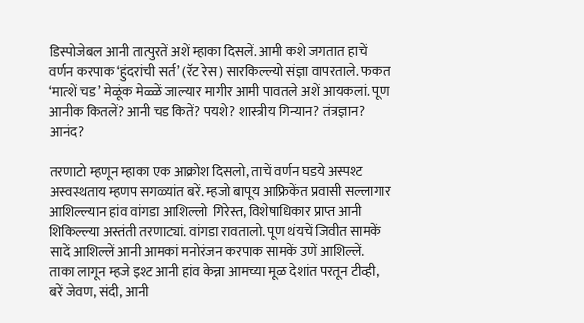डिस्पोजेबल आनी तात्पुरतें अशें म्हाका दिसलें. आमी कशे जगतात हाचें वर्णन करपाक ‘हुंदरांची सर्त’ (रॅट रेस) सारकिल्ल्यो संज्ञा वापरताले. फकत ‘मात्शें चड’ मेळूंक मेळ्ळें जाल्यार मागीर आमी पावतले अशें आयकलां. पूण आनीक कितलें? आनी चड कितें? पयशे? शास्त्रीय गिन्यान? तंत्रज्ञान? आनंद?

तरणाटो म्हणून म्हाका एक आक्रोश दिसलो, ताचें वर्णन घडये अस्पश्ट अस्वस्थताय म्हणप सगळ्यांत बरें. म्हजो बापूय आफ्रिकेंत प्रवासी सल्लागार आशिल्ल्यान हांव वांगडा आशिल्लो  गिरेस्त, विशेषाधिकार प्राप्त आनी शिकिल्ल्या अस्तंती तरणाट्यां. वांगडा रावतालो. पूण थंयचें जिवीत सामकें सादें आशिल्लें आनी आमकां मनोरंजन करपाक सामकें उणें आशिल्लें. ताका लागून म्हजे इश्ट आनी हांव केन्ना आमच्या मूळ देशांत परतून टीव्ही, बरें जेवण, संदी, आनी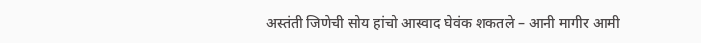अस्तंती जिणेची सोय हांचो आस्वाद घेवंक शकतले – आनी मागीर आमी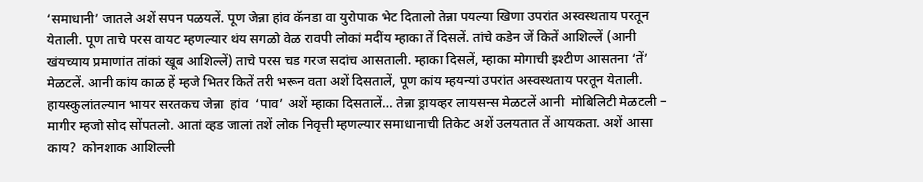‘समाधानी’ जातले अशें सपन पळयलें. पूण जेन्ना हांव कॅनडा वा युरोपाक भेट दितालो तेन्ना पयल्या खिणा उपरांत अस्वस्थताय परतून येताली. पूण ताचे परस वायट म्हणल्यार थंय सगळो वेळ रावपी लोकां मदींय म्हाका तें दिसलें. तांचे कडेन जें कितें आशिल्लें (आनी खंयच्याय प्रमाणांत तांकां खूब आशिल्लें) ताचे परस चड गरज सदांच आसताली. म्हाका दिसलें, म्हाका मोगाची इश्टीण आसतना ‘तें’ मेळटलें. आनी कांय काळ हें म्हजे भितर कितें तरी भरून वता अशें दिसतालें, पूण कांय म्हयन्यां उपरांत अस्वस्थताय परतून येताली. हायस्कुलांतल्यान भायर सरतकच जेन्ना  हांव  ‘पाव’ अशें म्हाका दिसतालें… तेन्ना ड्रायव्हर लायसन्स मेळटलें आनी  मोबिलिटी मेळटली – मागीर म्हजो सोद सोंपतलो. आतां व्हड जालां तशें लोक निवृत्ती म्हणल्यार समाधानाची तिकेट अशें उलयतात तें आयकता. अशें आसा काय?  कोनशाक आशिल्ली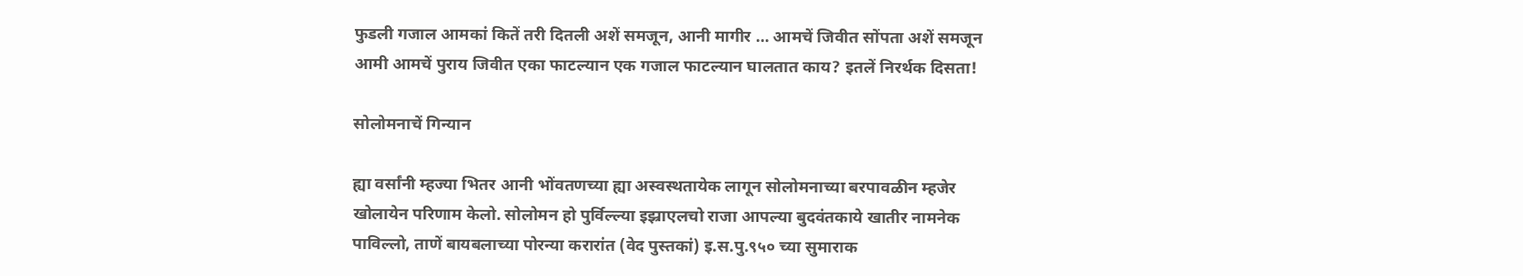फुडली गजाल आमकां कितें तरी दितली अशें समजून, आनी मागीर … आमचें जिवीत सोंपता अशें समजून आमी आमचें पुराय जिवीत एका फाटल्यान एक गजाल फाटल्यान घालतात काय? इतलें निरर्थक दिसता!

सोलोमनाचें गिन्यान

ह्या वर्सांनी म्हज्या भितर आनी भोंवतणच्या ह्या अस्वस्थतायेक लागून सोलोमनाच्या बरपावळीन म्हजेर खोलायेन परिणाम केलो. सोलोमन हो पुर्विल्ल्या इझ्राएलचो राजा आपल्या बुदवंतकाये खातीर नामनेक पाविल्लो, ताणें बायबलाच्या पोरन्या करारांत (वेद पुस्तकां) इ.स.पु.९५० च्या सुमाराक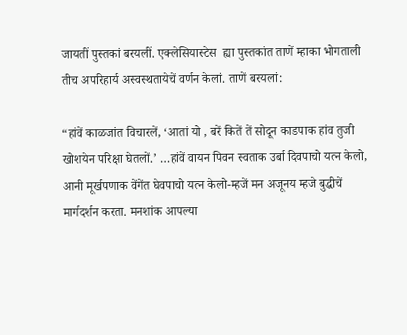जायतीं पुस्तकां बरयलीं. एक्लेसियास्टेस  ह्या पुस्तकांत ताणें म्हाका भोगताली तीच अपरिहार्य अस्वस्थतायेचें वर्णन केलां. ताणें बरयलां:

“हांवें काळजांत विचारलें, ‘आतां यो , बरें कितें तें सोदून काडपाक हांव तुजी खोशयेन परिक्षा घेतलों.’ …हांवें वायन पिवन स्वताक उर्बा दिवपाचो यत्न केलो, आनी मूर्खपणाक वेंगेंत घेवपाचो यत्न केलो-म्हजें मन अजूनय म्हजे बुद्धीचें मार्गदर्शन करता. मनशांक आपल्या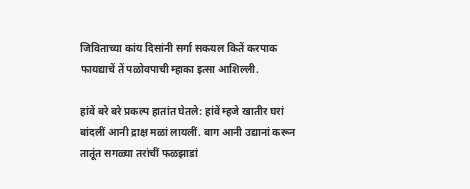जिविताच्या कांय दिसांनी सर्गा सकयल कितें करपाक फायद्याचें तें पळोवपाची म्हाका इत्सा आशिल्ली.

हांवें बरे बरे प्रकल्प हातांत घेतले: हांवें म्हजे खातीर घरां बांदलीं आनी द्राक्ष मळां लायलीं. बाग आनी उद्यानां करून तातूंत सगळ्या तरांचीं फळझाडां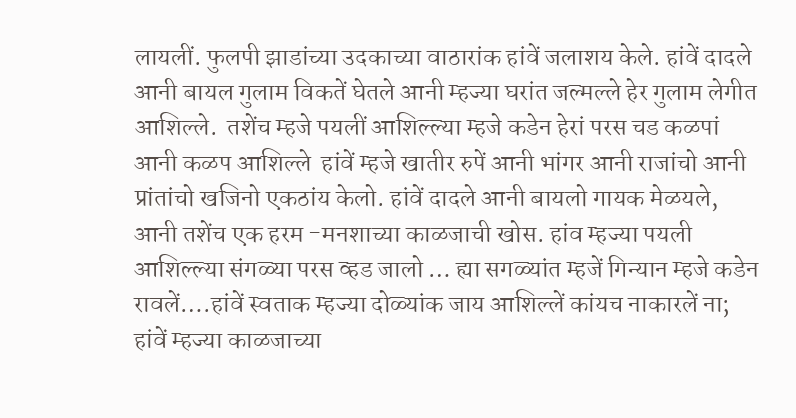लायलीं. फुलपी झाडांच्या उदकाच्या वाठारांक हांवें जलाशय केले. हांवें दादले आनी बायल गुलाम विकतें घेतले आनी म्हज्या घरांत जल्मल्ले हेर गुलाम लेगीत आशिल्ले.  तशेंच म्हजे पयलीं आशिल्ल्या म्हजे कडेन हेरां परस चड कळपां आनी कळप आशिल्ले  हांवें म्हजे खातीर रुपें आनी भांगर आनी राजांचो आनी प्रांतांचो खजिनो एकठांय केलो. हांवें दादले आनी बायलो गायक मेळयले, आनी तशेंच एक हरम -मनशाच्या काळजाची खोस. हांव म्हज्या पयली आशिल्ल्या संगळ्या परस व्हड जालो … ह्या सगळ्यांत म्हजें गिन्यान म्हजे कडेन रावलें….हांवें स्वताक म्हज्या दोळ्यांक जाय आशिल्लें कांयच नाकारलें ना; हांवें म्हज्या काळजाच्या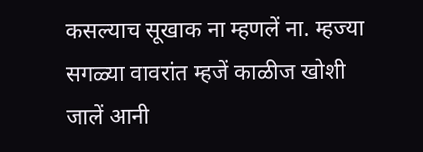कसल्याच सूखाक ना म्हणलें ना. म्हज्या सगळ्या वावरांत म्हजें काळीज खोशी जालें आनी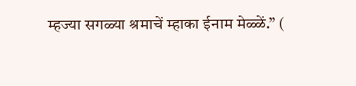म्हज्या सगळ्या श्रमाचें म्हाका ईनाम मेळ्ळें.” (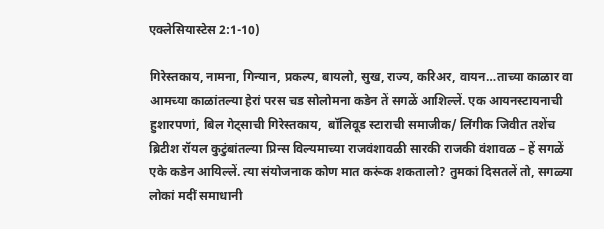एक्लेसियास्टेस 2:1-10)

गिरेस्तकाय, नामना, गिन्यान, प्रकल्प, बायलो, सुख, राज्य, करिअर, वायन…ताच्या काळार वा आमच्या काळांतल्या हेरां परस चड सोलोमना कडेन तें सगळें आशिल्लें. एक आयनस्टायनाची हुशारपणां, बिल गेट्साची गिरेस्तकाय,  बॉलिवूड स्टाराची समाजीक/ लिंगीक जिवीत तशेंच ब्रिटीश रॉयल कुटुंबांतल्या प्रिन्स विल्यमाच्या राजवंशावळी सारकी राजकी वंशावळ – हें सगळें एके कडेन आयिल्लें. त्या संयोजनाक कोण मात करूंक शकतालो? तुमकां दिसतलें तो, सगळ्या लोकां मदीं समाधानी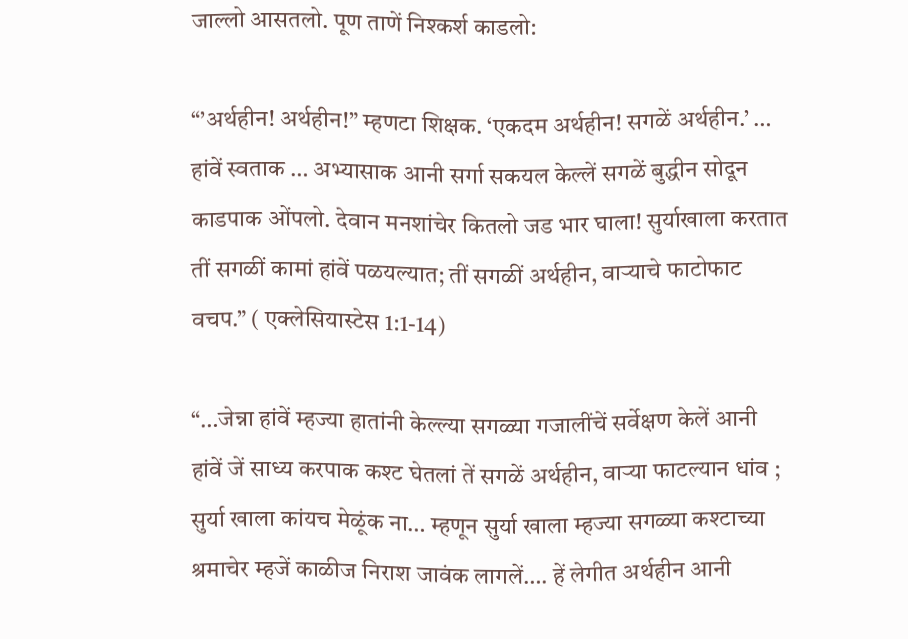जाल्लो आसतलो. पूण ताणें निश्कर्श काडलो:

“’अर्थहीन! अर्थहीन!” म्हणटा शिक्षक. ‘एकदम अर्थहीन! सगळें अर्थहीन.’ … हांवें स्वताक … अभ्यासाक आनी सर्गा सकयल केल्लें सगळें बुद्धीन सोदून काडपाक ओंपलो. देवान मनशांचेर कितलो जड भार घाला! सुर्याखाला करतात तीं सगळीं कामां हांवें पळयल्यात; तीं सगळीं अर्थहीन, वाऱ्याचे फाटोफाट वचप.” ( एक्लेसियास्टेस 1:1-14)

“…जेन्ना हांवें म्हज्या हातांनी केल्ल्या सगळ्या गजालींचें सर्वेक्षण केलें आनी हांवें जें साध्य करपाक कश्ट घेतलां तें सगळें अर्थहीन, वाऱ्या फाटल्यान धांव ; सुर्या खाला कांयच मेळूंक ना… म्हणून सुर्या खाला म्हज्या सगळ्या कश्टाच्या श्रमाचेर म्हजें काळीज निराश जावंक लागलें…. हें लेगीत अर्थहीन आनी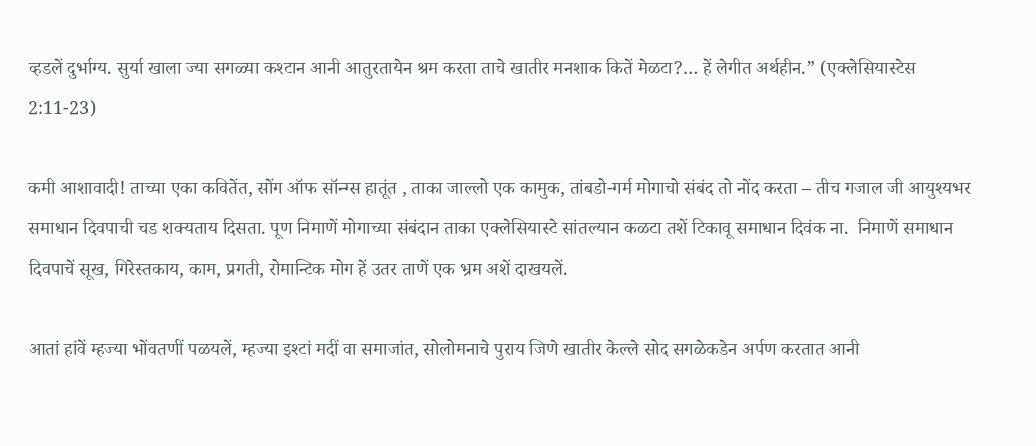व्हडलें दुर्भाग्य. सुर्या खाला ज्या सगळ्या कश्टान आनी आतुरतायेन श्रम करता ताचे खातीर मनशाक कितें मेळटा?… हें लेगीत अर्थहीन.” (एक्लेसियास्टेस  2:11-23)

कमी आशावादी! ताच्या एका कवितेंत, सोंग ऑफ सॉन्ग्स हातूंत , ताका जाल्लो एक कामुक, तांबडो-गर्म मोगाचो संबंद तो नोंद करता – तीच गजाल जी आयुश्यभर समाधान दिवपाची चड शक्यताय दिसता. पूण निमाणें मोगाच्या संबंदान ताका एक्लेसियास्टे सांतल्यान कळटा तशें टिकावू समाधान दिवंक ना.  निमाणें समाधान दिवपाचें सूख, गिरेस्तकाय, काम, प्रगती, रोमान्टिक मोग हें उतर ताणें एक भ्रम अशें दाखयलें.

आतां हांवें म्हज्या भोंवतणीं पळयलें, म्हज्या इश्टां मदीं वा समाजांत, सोलोमनाचे पुराय जिणे खातीर केल्ले सोद सगळेकडेन अर्पण करतात आनी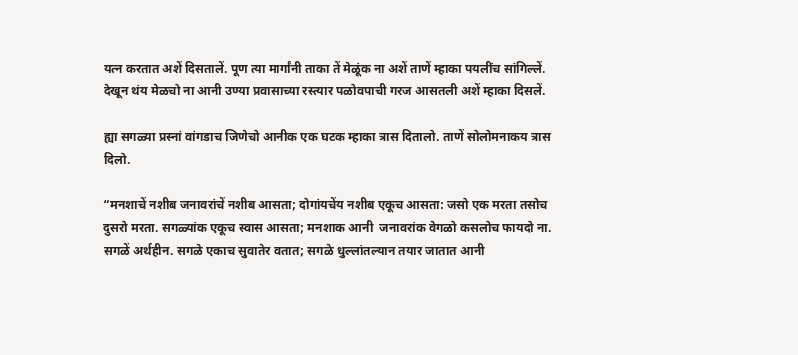यत्न करतात अशें दिसतालें. पूण त्या मार्गांनी ताका तें मेळूंक ना अशें ताणें म्हाका पयलींच सांगिल्लें. देखून थंय मेळचो ना आनी उण्या प्रवासाच्या रस्त्यार पळोवपाची गरज आसतली अशें म्हाका दिसलें.

ह्या सगळ्या प्रस्नां वांगडाच जिणेचो आनीक एक घटक म्हाका त्रास दितालो. ताणें सोलोमनाकय त्रास दिलो.

“मनशाचें नशीब जनावरांचें नशीब आसता; दोगांयचेंय नशीब एकूच आसता: जसो एक मरता तसोच दुसरो मरता. सगळ्यांक एकूच स्वास आसता; मनशाक आनी  जनावरांक वेगळो कसलोच फायदो ना. सगळें अर्थहीन. सगळे एकाच सुवातेर वतात; सगळे धुल्लांतल्यान तयार जातात आनी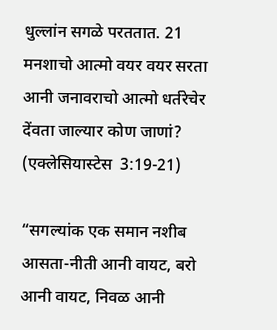धुल्लांन सगळे परततात. 21 मनशाचो आत्मो वयर वयर सरता आनी जनावराचो आत्मो धर्तरेचेर देंवता जाल्यार कोण जाणां? (एक्लेसियास्टेस  3:19-21)

“सगल्यांक एक समान नशीब आसता-नीती आनी वायट, बरो आनी वायट, निवळ आनी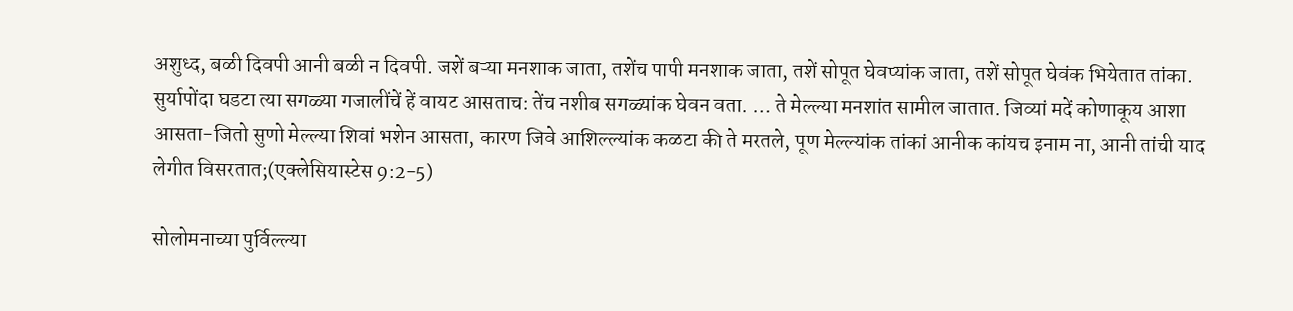अशुध्द, बळी दिवपी आनी बळी न दिवपी. जशें बऱ्या मनशाक जाता, तशेंच पापी मनशाक जाता, तशें सोपूत घेवप्यांक जाता, तशें सोपूत घेवंक भियेतात तांका. सुर्यापोंदा घडटा त्या सगळ्या गजालींचें हें वायट आसताच: तेंच नशीब सगळ्यांक घेवन वता. … ते मेल्ल्या मनशांत सामील जातात. जिव्यां मदें कोणाकूय आशा आसता-जितो सुणो मेल्ल्या शिवां भशेन आसता, कारण जिवे आशिल्ल्यांक कळटा की ते मरतले, पूण मेल्ल्यांक तांकां आनीक कांयच इनाम ना, आनी तांची याद लेगीत विसरतात;(एक्लेसियास्टेस 9:2-5)

सोलोमनाच्या पुर्विल्ल्या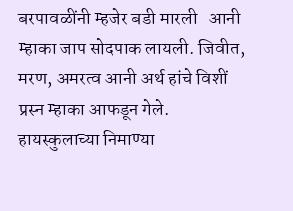बरपावळींनी म्हजेर बडी मारली   आनी म्हाका जाप सोदपाक लायली. जिवीत, मरण, अमरत्व आनी अर्थ हांचे विशीं प्रस्न म्हाका आफडून गेले. हायस्कुलाच्या निमाण्या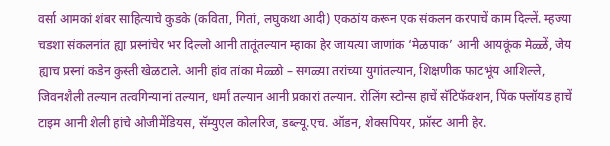वर्सा आमकां शंबर साहित्याचे कुडके (कविता, गितां, लघुकथा आदी) एकठांय करून एक संकलन करपाचें काम दिल्लें. म्हज्या चडशा संकलनांत ह्या प्रस्नांचेर भर दिल्लो आनी तातूंतल्यान म्हाका हेर जायत्या जाणांक ‘मेळपाक’ आनी आयकूंक मेळ्ळें, जेय ह्याच प्रस्नां कडेन कुस्ती खेळटाले. आनी हांव तांका मेळ्ळो – सगळ्या तरांच्या युगांतल्यान, शिक्षणीक फाटभूंय आशिल्ले, जिवनशैली तल्यान तत्वगिन्यानां तल्यान, धर्मां तल्यान आनी प्रकारां तल्यान. रोलिंग स्टोन्स हाचें सॅटिफॅक्शन, पिंक फ्लॉयड हाचें टाइम आनी शेली हांचे ओजीमेंडियस, सॅम्युएल कोलरिज, डब्ल्यू.एच. ऑडन, शेक्सपियर, फ्रॉस्ट आनी हेर.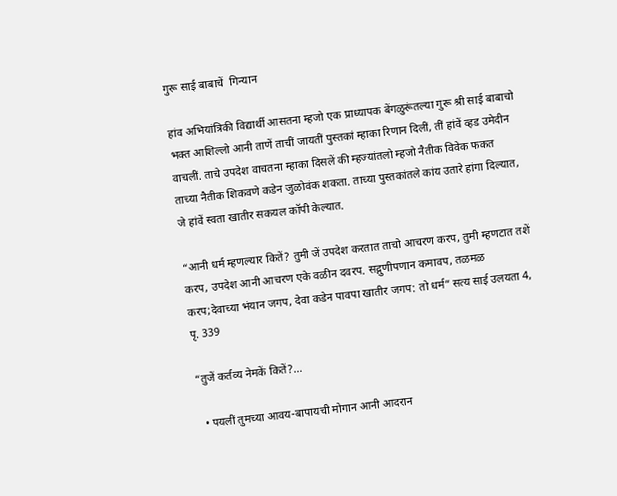गुरू साई बाबाचें  गिन्यान

हांव अभियांत्रिकी विद्यार्थी आसतना म्हजो एक प्राध्यापक बेंगळुरूंतल्या गुरू श्री साई बाबाचो भक्त आशिल्लो आनी ताणें ताचीं जायतीं पुस्तकां म्हाका रिणान दिलीं, तीं हांवें व्हड उमेदीन वाचलीं. ताचे उपदेश वाचतना म्हाका दिसलें की म्हज्यांतलो म्हजो नैतीक विवेक फकत ताच्या नैतीक शिकवणे कडेन जुळोवंक शकता. ताच्या पुस्तकांतले कांय उतारे हांगा दिल्यात, जे हांवें स्वता खातीर सकयल कॉपी केल्यात.

“आनी धर्म म्हणल्यार कितें? तुमी जें उपदेश करतात ताचो आचरण करप, तुमी म्हणटात तशें करप, उपदेश आनी आचरण एके वळीन दवरप. सद्गुणीपणान कमावप, तळमळ करप;देवाच्या भंयान जगप, देवा कडेन पावपा खातीर जगप: तो धर्म” सत्य साई उलयता 4, पृ. 339

“तुजें कर्तव्य नेमकें कितें?…

  • पयलीं तुमच्या आवय-बापायची मोगान आनी आदरान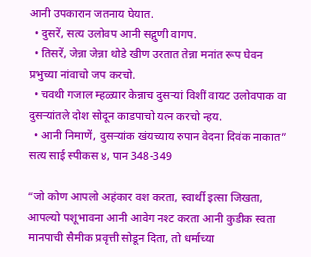आनी उपकारान जतनाय घेयात.
  • दुसरें, सत्य उलोवप आनी सद्गुणी वागप.
  • तिसरें, जेन्ना जेन्ना थोडे खीण उरतात तेन्ना मनांत रूप घेवन प्रभुच्या नांवाचो जप करचो.
  • चवथी गजाल म्हळ्यार केन्नाच दुसऱ्यां विशीं वायट उलोवपाक वा दुसऱ्यांतले दोश सोदून काडपाचो यत्न करचो न्हय.
  • आनी निमाणें, दुसऱ्यांक खंयच्याय रुपान वेदना दिवंक नाकात” सत्य साई स्पीकस ४, पान 348-349

“जो कोण आपलो अहंकार वश करता, स्वार्थी इत्सा जिखता, आपल्यो पशूभावना आनी आवेग नश्ट करता आनी कुडीक स्वता मानपाची सैमीक प्रवृत्ती सोडून दिता, तो धर्माच्या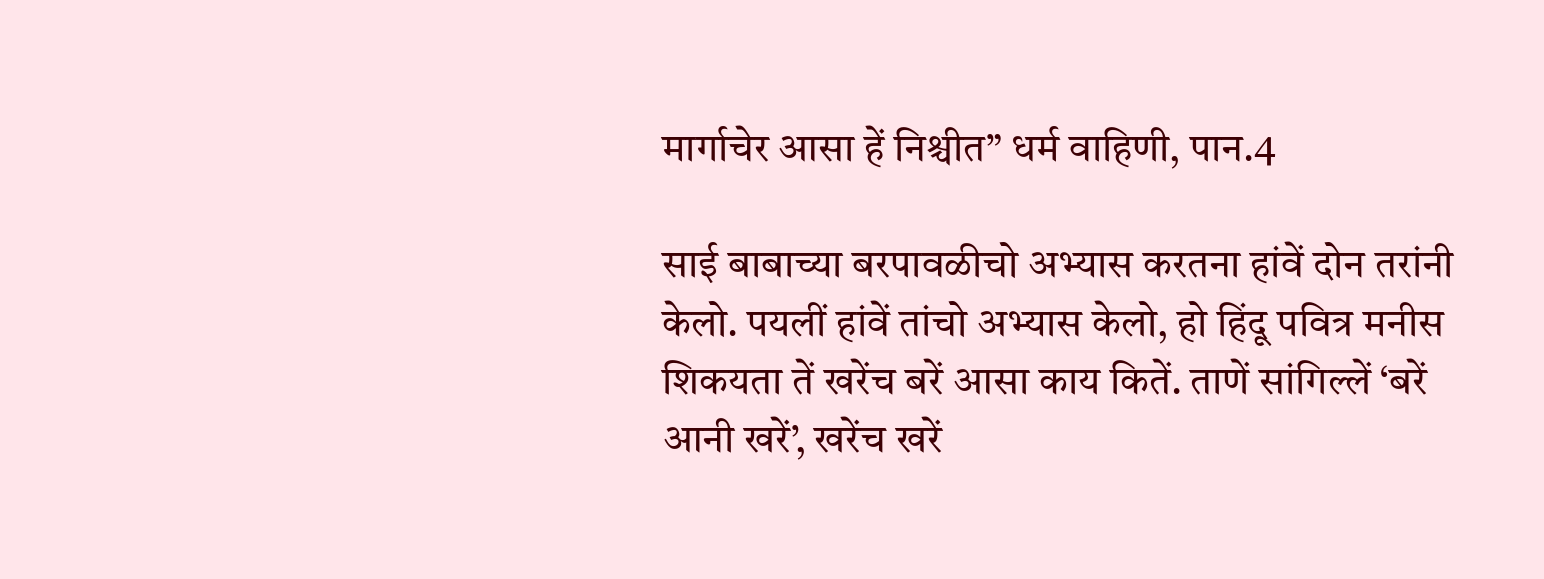मार्गाचेर आसा हें निश्चीत” धर्म वाहिणी, पान.4

साई बाबाच्या बरपावळीचो अभ्यास करतना हांवें दोन तरांनी केलो. पयलीं हांवें तांचो अभ्यास केलो, हो हिंदू पवित्र मनीस शिकयता तें खरेंच बरें आसा काय कितें. ताणें सांगिल्लें ‘बरें आनी खरें’, खरेंच खरें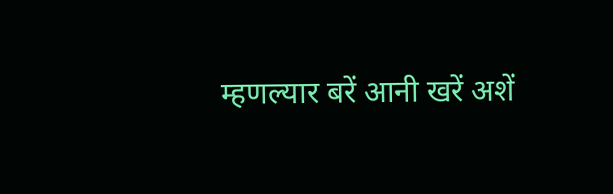म्हणल्यार बरें आनी खरें अशें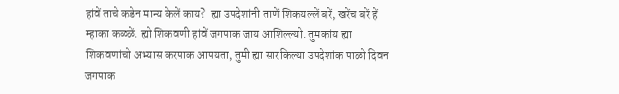हांवें ताचे कडेन मान्य केलें काय?  ह्या उपदेशांनी ताणें शिकयल्लें बरें, खरेंच बरें हें म्हाका कळ्ळें. ह्यो शिकवणी हांवें जगपाक जाय आशिल्ल्यो. तुमकांय ह्या शिकवणांचो अभ्यास करपाक आपयता, तुमी ह्या सारकिल्या उपदेशांक पाळो दिवन जगपाक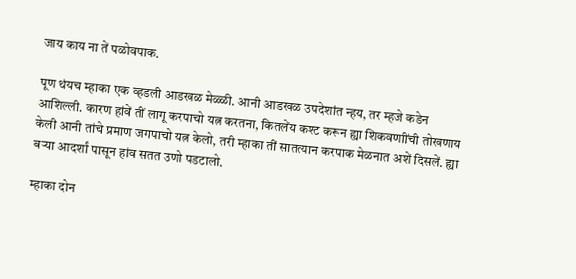जाय काय ना तें पळोवपाक.

पूण थंयच म्हाका एक व्हडली आडखळ मेळ्ळी. आनी आडखळ उपदेशांत न्हय, तर म्हजे कडेन आशिल्ली. कारण हांवें तीं लागू करपाचो यत्न करतना, कितलेंय कश्ट करून ह्या शिकवणाींची तोखणाय केली आनी तांचे प्रमाण जगपाचो यत्न केलो, तरी म्हाका तीं सातत्यान करपाक मेळनात अशें दिसलें. ह्या बऱ्या आदर्शां पासून हांव सतत उणो पडटालो.

म्हाका दोन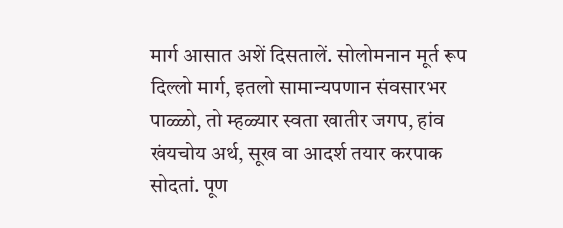मार्ग आसात अशें दिसतालें. सोलोमनान मूर्त रूप दिल्लो मार्ग, इतलो सामान्यपणान संवसारभर पाळ्ळो, तो म्हळ्यार स्वता खातीर जगप, हांव खंयचोय अर्थ, सूख वा आदर्श तयार करपाक सोदतां. पूण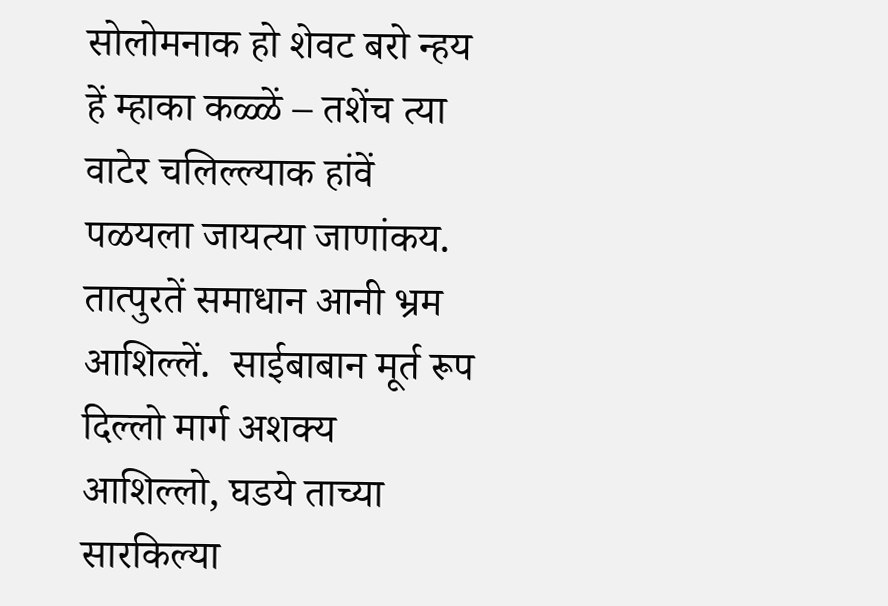सोलोमनाक हो शेवट बरो न्हय हें म्हाका कळ्ळें – तशेंच त्या वाटेर चलिल्ल्याक हांवें पळयला जायत्या जाणांकय. तात्पुरतें समाधान आनी भ्रम आशिल्लें.  साईबाबान मूर्त रूप दिल्लो मार्ग अशक्य आशिल्लो, घडये ताच्या सारकिल्या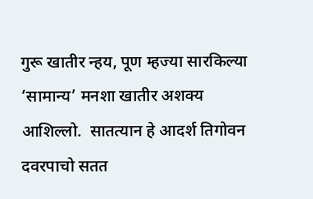गुरू खातीर न्हय, पूण म्हज्या सारकिल्या ‘सामान्य’ मनशा खातीर अशक्य आशिल्लो.  सातत्यान हे आदर्श तिगोवन दवरपाचो सतत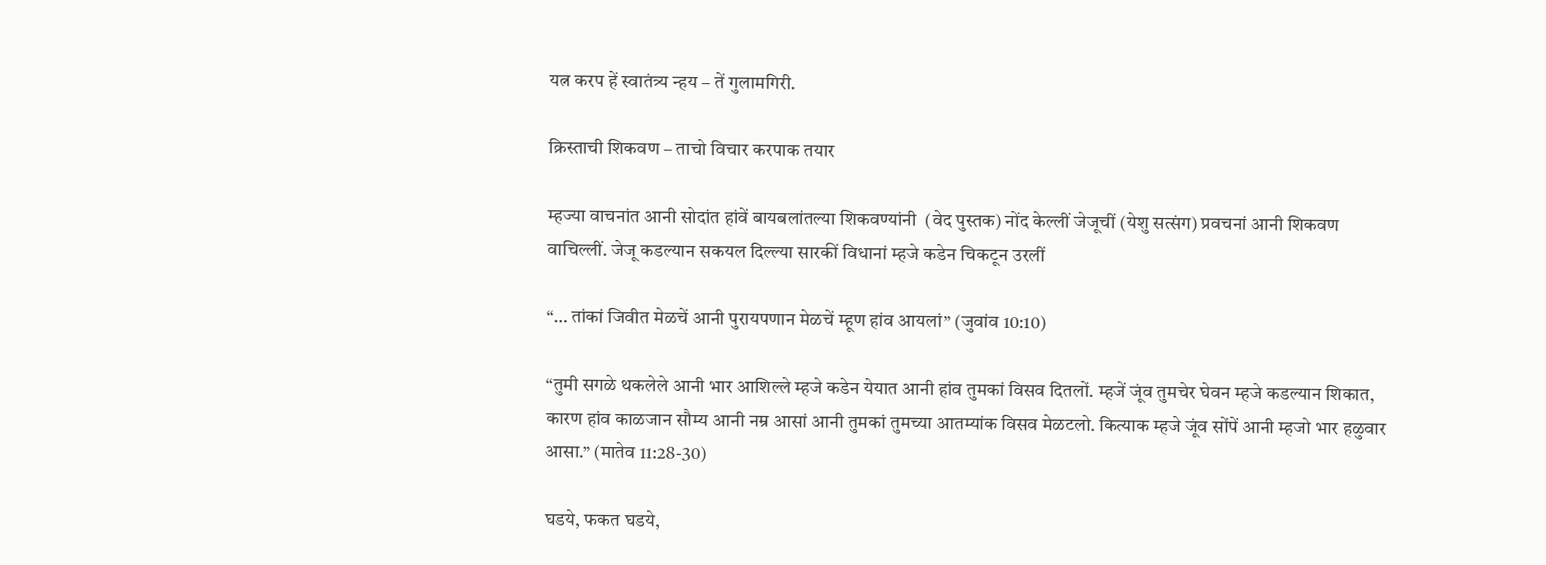यत्न करप हें स्वातंत्र्य न्हय – तें गुलामगिरी.

क्रिस्ताची शिकवण – ताचो विचार करपाक तयार

म्हज्या वाचनांत आनी सोदांत हांवें बायबलांतल्या शिकवण्यांनी  (वेद पुस्तक) नोंद केल्लीं जेजूचीं (येशु सत्संग) प्रवचनां आनी शिकवण वाचिल्लीं. जेजू कडल्यान सकयल दिल्ल्या सारकीं विधानां म्हजे कडेन चिकटून उरलीं

“… तांकां जिवीत मेळचें आनी पुरायपणान मेळचें म्हूण हांव आयलां” (जुवांव 10:10)

“तुमी सगळे थकलेले आनी भार आशिल्ले म्हजे कडेन येयात आनी हांव तुमकां विसव दितलों. म्हजें जूंव तुमचेर घेवन म्हजे कडल्यान शिकात, कारण हांव काळजान सौम्य आनी नम्र आसां आनी तुमकां तुमच्या आतम्यांक विसव मेळटलो. कित्याक म्हजे जूंव सोंपें आनी म्हजो भार हळुवार आसा.” (मातेव 11:28-30)

घडये, फकत घडये,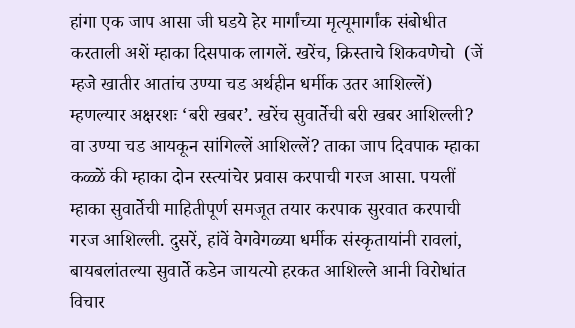हांगा एक जाप आसा जी घडये हेर मार्गांच्या मृत्यूमार्गांक संबोधीत करताली अशें म्हाका दिसपाक लागलें. खरेंच, क्रिस्ताचे शिकवणेचो  (जें म्हजे खातीर आतांच उण्या चड अर्थहीन धर्मीक उतर आशिल्लें) म्हणल्यार अक्षरशः ‘बरी खबर’. खरेंच सुवार्तेची बरी खबर आशिल्ली? वा उण्या चड आयकून सांगिल्लें आशिल्लें? ताका जाप दिवपाक म्हाका कळ्ळें की म्हाका दोन रस्त्यांचेर प्रवास करपाची गरज आसा. पयलीं म्हाका सुवार्तेची माहितीपूर्ण समजूत तयार करपाक सुरवात करपाची गरज आशिल्ली. दुसरें, हांवें वेगवेगळ्या धर्मीक संस्कृतायांनी रावलां, बायबलांतल्या सुवार्ते कडेन जायत्यो हरकत आशिल्ले आनी विरोधांत विचार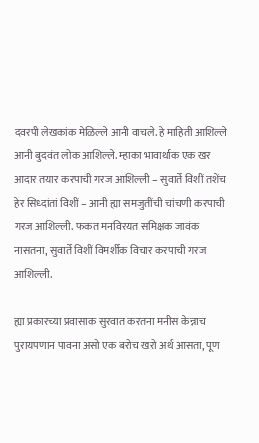दवरपी लेखकांक मेळिल्ले आनी वाचले. हे माहिती आशिल्ले आनी बुदवंत लोक आशिल्ले. म्हाका भावार्थाक एक खर आदार तयार करपाची गरज आशिल्ली – सुवार्ते विशीं तशेंच हेर सिध्दांतां विशीं – आनी ह्या समजुतींची चांचणी करपाची गरज आशिल्ली. फकत मनविरयत समिक्षक जावंक नासतना, सुवार्ते विशीं विमर्शीक विचार करपाची गरज आशिल्ली.

ह्या प्रकारच्या प्रवासाक सुरवात करतना मनीस केन्नाच पुरायपणान पावना असो एक बरोच खरो अर्थ आसता, पूण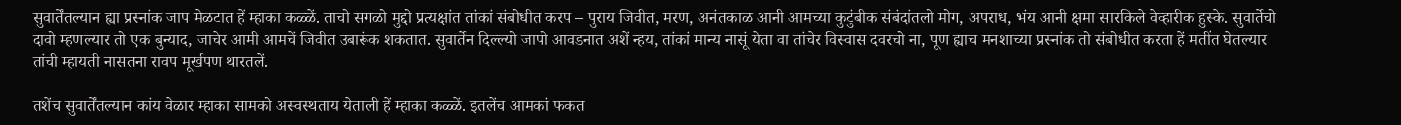सुवार्तेंतल्यान ह्या प्रस्नांक जाप मेळटात हें म्हाका कळ्ळें. ताचो सगळो मुद्दो प्रत्यक्षांत तांकां संबोधीत करप – पुराय जिवीत, मरण, अनंतकाळ आनी आमच्या कुटुंबीक संबंदांतलो मोग, अपराध, भंय आनी क्षमा सारकिले वेव्हारीक हुस्के. सुवार्तेचो दावो म्हणल्यार तो एक बुन्याद, जाचेर आमी आमचें जिवीत उबारूंक शकतात. सुवार्तेन दिल्ल्यो जापो आवडनात अशें न्हय, तांकां मान्य नासूं येता वा तांचेर विस्वास दवरचो ना, पूण ह्याच मनशाच्या प्रस्नांक तो संबोधीत करता हें मतींत घेतल्यार तांची म्हायती नासतना रावप मूर्खपण थारतलें.

तशेंच सुवार्तेंतल्यान कांय वेळार म्हाका सामको अस्वस्थताय येताली हें म्हाका कळ्ळें. इतलेंच आमकां फकत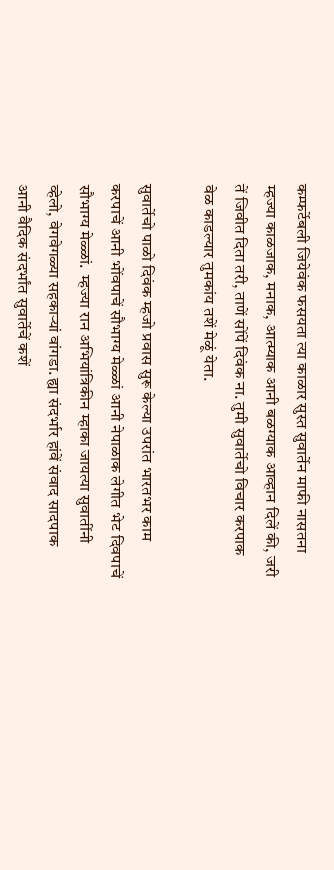कम्फर्टेबली जियेवंक फसयता त्या काळार सुस्त सुवार्तेन माफी नासतना म्हज्या काळजाक, मनाक, आत्म्याक आनी बळग्याक आव्हान दिलें की, जरी तें जिवीत दिता तरी, ताणें सोंपें दिवंक ना. तुमी सुवार्तेचो विचार करपाक वेळ काडल्यार तुमकांय तशें मेळूं येता.

सुवार्तेचो पाळो दिवंक म्हजो प्रवास सुरू केल्या उपरांत भारतभर काम करपाचें आनी भोंवपाचें सौभाग्य मेळ्ळां आनी नेपाळाक लेगीत भेट दिवपाचें सौभाग्य मेळ्ळां.  म्हज्या रान अभियांत्रिकीन म्हाका जायत्या सुवातींनी व्हेलो, वेगवेगळ्या सहकाऱ्यां वांगडा. ह्या संदर्भार हांवें संवाद सादपाक आनी वैदिक संदर्भांत सुवार्तेचें कशें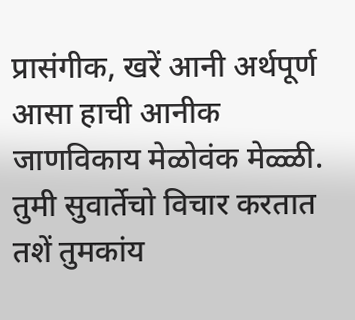प्रासंगीक, खरें आनी अर्थपूर्ण आसा हाची आनीक जाणविकाय मेळोवंक मेळ्ळी.  तुमी सुवार्तेचो विचार करतात तशें तुमकांय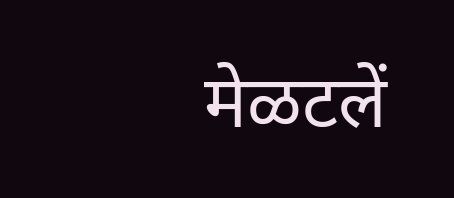मेळटलें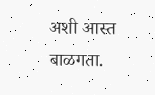अशी आस्त बाळगता.